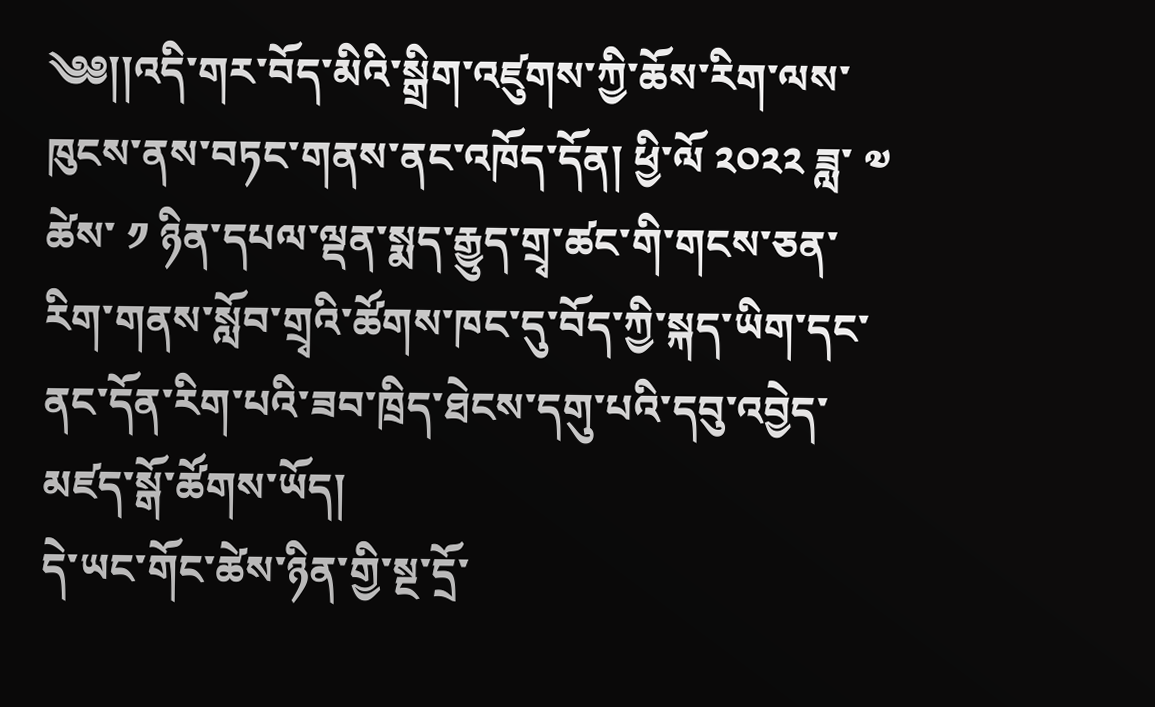༄༅།།འདི་གར་བོད་མིའི་སྒྲིག་འཛུགས་ཀྱི་ཆོས་རིག་ལས་ཁུངས་ནས་བཏང་གནས་ནང་འཁོད་དོན། ཕྱི་ལོ ༢༠༢༢ ཟླ་ ༧ ཚེས་ ༡ ཉིན་དཔལ་ལྡན་སྨད་རྒྱུད་གྲྭ་ཚང་གི་གངས་ཅན་རིག་གནས་སློབ་གྲྭའི་ཚོགས་ཁང་དུ་བོད་ཀྱི་སྐད་ཡིག་དང་ནང་དོན་རིག་པའི་ཟབ་ཁྲིད་ཐེངས་དགུ་པའི་དབུ་འབྱེད་མཛད་སྒོ་ཚོགས་ཡོད།
དེ་ཡང་གོང་ཚེས་ཉིན་གྱི་སྔ་དྲོ་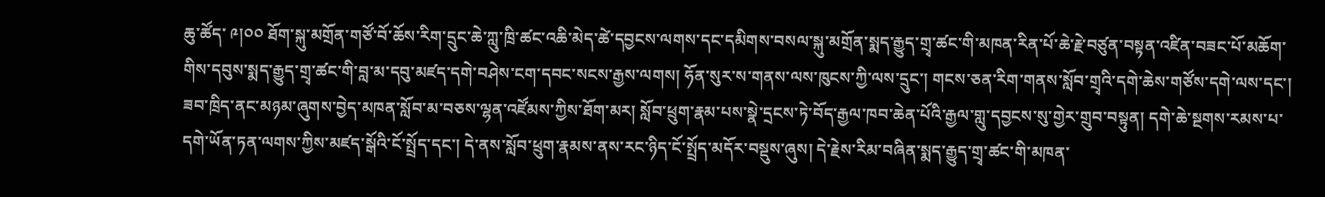ཆུ་ཚོད་ ༩།༠༠ ཐོག་སྐུ་མགྲོན་གཙོ་བོ་ཆོས་རིག་དྲུང་ཆེ་ཀླུ་ཁྲི་ཚང་འཆི་མེད་ཚེ་དབྱངས་ལགས་དང་དམིགས་བསལ་སྐུ་མགྲོན་སྨད་རྒྱུད་གྲྭ་ཚང་གི་མཁན་རིན་པོ་ཆེ་རྗེ་བཙུན་བསྟན་འཛིན་བཟང་པོ་མཆོག་གིས་དབུས་སྨད་རྒྱུད་གྲྭ་ཚང་གི་བླ་མ་དབུ་མཛད་དགེ་བཤེས་ངག་དབང་སངས་རྒྱས་ལགས། ཧོན་སུར་ས་གནས་ལས་ཁུངས་ཀྱི་ལས་དྲུང་། གངས་ཅན་རིག་གནས་སློབ་གྲྭའི་དགེ་ཆེས་གཙོས་དགེ་ལས་དང་། ཟབ་ཁྲིད་ནང་མཉམ་ཞུགས་བྱེད་མཁན་སློབ་མ་བཅས་ལྷན་འཛོམས་ཀྱིས་ཐོག་མར། སློབ་ཕྲུག་རྣམ་པས་སྣེ་དྲངས་ཏེ་བོད་རྒྱལ་ཁབ་ཆེན་པོའི་རྒྱལ་གླུ་དབྱངས་སུ་གྱེར་གྲུབ་བསྟུན། དགེ་ཆེ་སྔགས་རམས་པ་དགེ་ཡོན་ཏན་ལགས་ཀྱིས་མཛད་སྒོའི་ངོ་སྤྲོད་དང་། དེ་ནས་སློབ་ཕྲུག་རྣམས་ནས་རང་ཉིད་ངོ་སྤྲོད་མདོར་བསྡུས་ཞུས། དེ་རྗེས་རིམ་བཞིན་སྨད་རྒྱུད་གྲྭ་ཚང་གི་མཁན་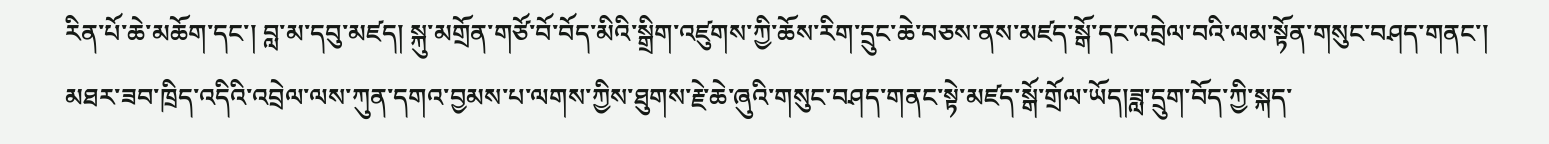རིན་པོ་ཆེ་མཆོག་དང་། བླ་མ་དབུ་མཛད། སྐུ་མགྲོན་གཙོ་བོ་བོད་མིའི་སྒྲིག་འཛུགས་ཀྱི་ཆོས་རིག་དྲུང་ཆེ་བཅས་ནས་མཛད་སྒོ་དང་འབྲེལ་བའི་ལམ་སྟོན་གསུང་བཤད་གནང་། མཐར་ཟབ་ཁྲིད་འདིའི་འབྲེལ་ལས་ཀུན་དགའ་བྱམས་པ་ལགས་ཀྱིས་ཐུགས་རྗེ་ཆེ་ཞུའི་གསུང་བཤད་གནང་སྟེ་མཛད་སྒོ་གྲོལ་ཡོད།ཟླ་དྲུག་བོད་ཀྱི་སྐད་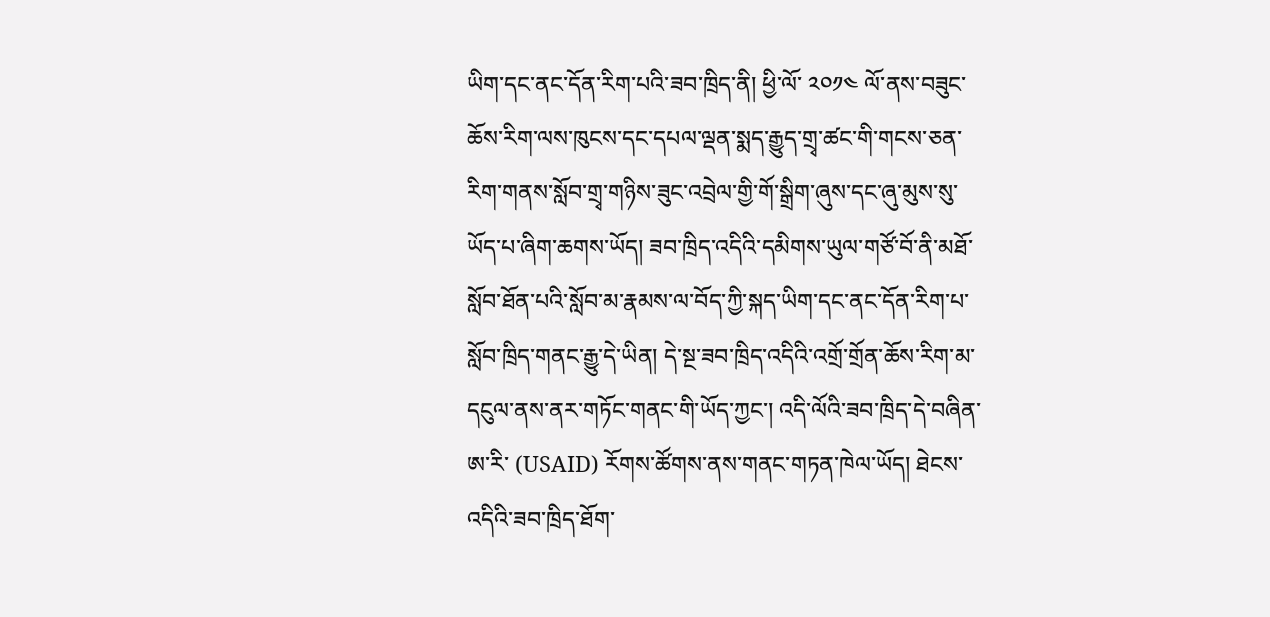ཡིག་དང་ནང་དོན་རིག་པའི་ཟབ་ཁྲིད་ནི། ཕྱི་ལོ་ ༢༠༡༤ ལོ་ནས་བཟུང་ཆོས་རིག་ལས་ཁུངས་དང་དཔལ་ལྡན་སྨད་རྒྱུད་གྲྭ་ཚང་གི་གངས་ཅན་རིག་གནས་སློབ་གྲྭ་གཉིས་ཟུང་འབྲེལ་གྱི་གོ་སྒྲིག་ཞུས་དང་ཞུ་མུས་སུ་ཡོད་པ་ཞིག་ཆགས་ཡོད། ཟབ་ཁྲིད་འདིའི་དམིགས་ཡུལ་གཙོ་བོ་ནི་མཐོ་སློབ་ཐོན་པའི་སློབ་མ་རྣམས་ལ་བོད་ཀྱི་སྐད་ཡིག་དང་ནང་དོན་རིག་པ་སློབ་ཁྲིད་གནང་རྒྱུ་དེ་ཡིན། དེ་སྔ་ཟབ་ཁྲིད་འདིའི་འགྲོ་གྲོན་ཆོས་རིག་མ་དངུལ་ནས་ནར་གཏོང་གནང་གི་ཡོད་ཀྱང་། འདི་ལོའི་ཟབ་ཁྲིད་དེ་བཞིན་ཨ་རི་ (USAID) རོགས་ཚོགས་ནས་གནང་གཏན་ཁེལ་ཡོད། ཐེངས་འདིའི་ཟབ་ཁྲིད་ཐོག་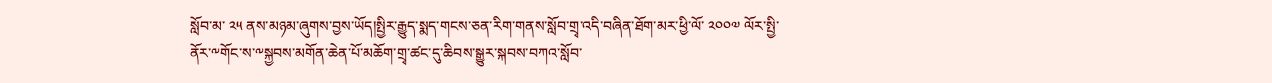སློབ་མ་ ༢༥ ནས་མཉམ་ཞུགས་བྱས་ཡོད།སྤྱིར་རྒྱུད་སྨད་གངས་ཅན་རིག་གནས་སློབ་གྲྭ་འདི་བཞིན་ཐོག་མར་ཕྱི་ལོ་ ༢༠༠༧ ལོར་སྤྱི་ནོར་༸གོང་ས་༸སྐྱབས་མགོན་ཆེན་པོ་མཆོག་གྲྭ་ཚང་དུ་ཆིབས་སྒྱུར་སྐབས་བཀའ་སློབ་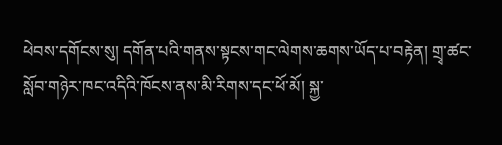ཕེབས་དགོངས་སུ། དགོན་པའི་གནས་སྟངས་གང་ལེགས་ཆགས་ཡོད་པ་བརྟེན། གྲྭ་ཚང་སློབ་གཉེར་ཁང་འདིའི་ཁོངས་ནས་མི་རིགས་དང་ཕོ་མོ། སྐྱ་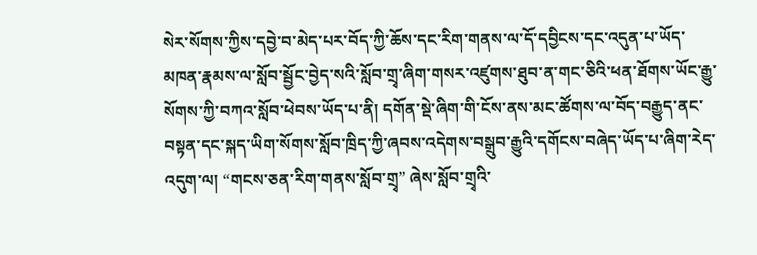སེར་སོགས་ཀྱིས་དབྱེ་བ་མེད་པར་བོད་ཀྱི་ཆོས་དང་རིག་གནས་ལ་དོ་དབྱིངས་དང་འདུན་པ་ཡོད་མཁན་རྣམས་ལ་སློབ་སྦྱོང་བྱེད་སའི་སློབ་གྲྭ་ཞིག་གསར་འཛུགས་ཐུབ་ན་གང་ཅིའི་ཕན་ཐོགས་ཡོང་རྒྱུ་སོགས་ཀྱི་བཀའ་སློབ་ཕེབས་ཡོད་པ་ནི། དགོན་སྡེ་ཞིག་གི་ངོས་ནས་མང་ཚོགས་ལ་བོད་བརྒྱུད་ནང་བསྟན་དང་སྐད་ཡིག་སོགས་སློབ་ཁྲིད་ཀྱི་ཞབས་འདེགས་བསྒྲུབ་རྒྱུའི་དགོངས་བཞེད་ཡོད་པ་ཞིག་རེད་འདུག་ལ། “གངས་ཅན་རིག་གནས་སློབ་གྲྭ” ཞེས་སློབ་གྲྭའི་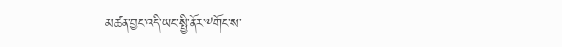མཚན་བྱང་འདི་ཡང་སྤྱི་ནོར་༸གོང་ས་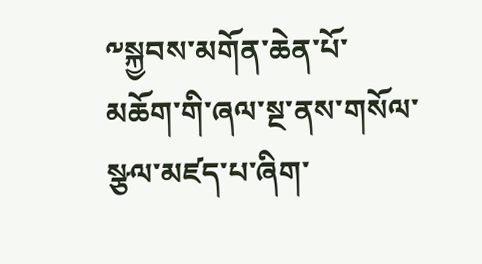༸སྐྱབས་མགོན་ཆེན་པོ་མཆོག་གི་ཞལ་སྔ་ནས་གསོལ་སྩལ་མཛད་པ་ཞིག་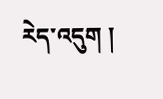རེད་འདུག །